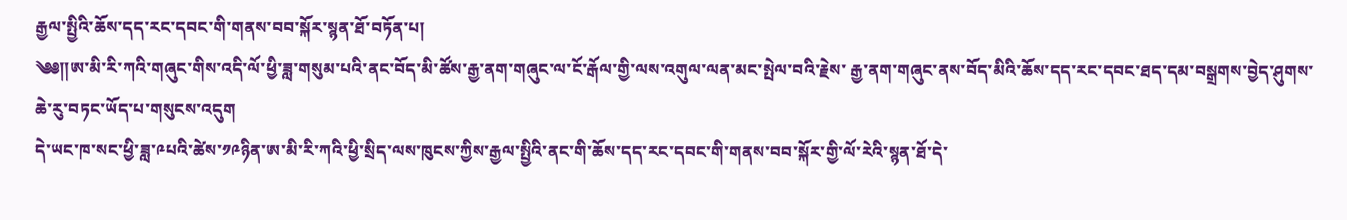རྒྱལ་སྤྱིའི་ཆོས་དད་རང་དབང་གི་གནས་བབ་སྐོར་སྙན་ཐོ་བཏོན་པ།
༄༅༎ཨ་མི་རི་ཀའི་གཞུང་གིས་འདི་ལོ་ཕྱི་ཟླ་གསུམ་པའི་ནང་བོད་མི་ཚོས་རྒྱ་ནག་གཞུང་ལ་ངོ་རྒོལ་གྱི་ལས་འགུལ་ལན་མང་སྤེལ་བའི་རྗེས་ རྒྱ་ནག་གཞུང་ནས་བོད་མིའི་ཆོས་དད་རང་དབང་ཐད་དམ་བསྒྲགས་བྱེད་ཤུགས་ཆེ་རུ་བཏང་ཡོད་པ་གསུངས་འདུག
དེ་ཡང་ཁ་སང་ཕྱི་ཟླ་༩པའི་ཚེས་༡༩ཉིན་ཨ་མི་རི་ཀའི་ཕྱི་སྲིད་ལས་ཁུངས་ཀྱིས་རྒྱལ་སྤྱིའི་ནང་གི་ཆོས་དད་རང་དབང་གི་གནས་བབ་སྐོར་གྱི་ལོ་རེའི་སྙན་ཐོ་དེ་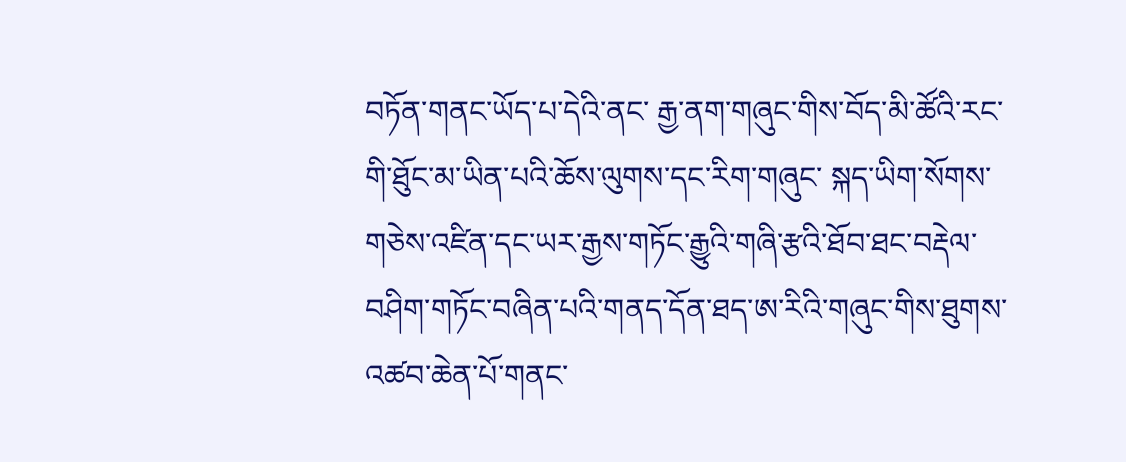བཏོན་གནང་ཡོད་པ་དེའི་ནང་ རྒྱ་ནག་གཞུང་གིས་བོད་མི་ཚོའི་རང་གི་ཐོུང་མ་ཡིན་པའི་ཆོས་ལུགས་དང་རིག་གཞུང་ སྐད་ཡིག་སོགས་གཅེས་འཛིན་དང་ཡར་རྒྱས་གཏོང་རྒྱུའི་གཞི་རྩའི་ཐོབ་ཐང་བརྡེལ་བཤིག་གཏོང་བཞིན་པའི་གནད་དོན་ཐད་ཨ་རིའི་གཞུང་གིས་ཐུགས་འཚབ་ཆེན་པོ་གནང་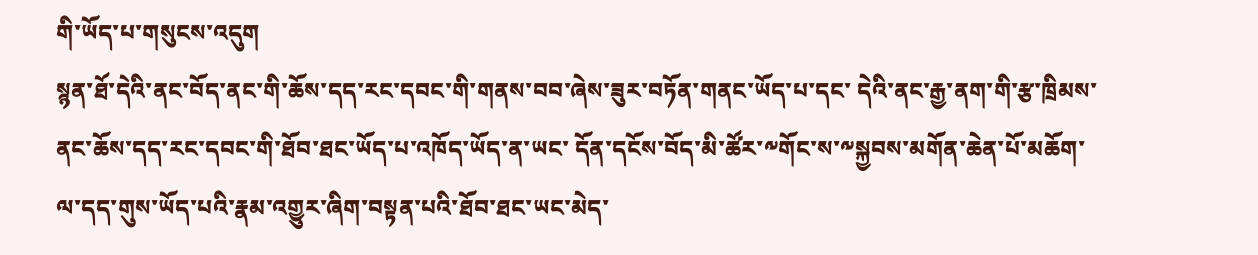གི་ཡོད་པ་གསུངས་འདུག
སྙན་ཐོ་དེའི་ནང་བོད་ནང་གི་ཆོས་དད་རང་དབང་གི་གནས་བབ་ཞེས་ཟུར་བཏོན་གནང་ཡོད་པ་དང་ དེའི་ནང་རྒྱ་ནག་གི་རྩ་ཁྲིམས་ནང་ཆོས་དད་རང་དབང་གི་ཐོབ་ཐང་ཡོད་པ་འཁོད་ཡོད་ན་ཡང་ དོན་དངོས་བོད་མི་ཚོར་༸གོང་ས་༸སྐྱབས་མགོན་ཆེན་པོ་མཆོག་ལ་དད་གུས་ཡོད་པའི་རྣམ་འགྱུར་ཞིག་བསྟན་པའི་ཐོབ་ཐང་ཡང་མེད་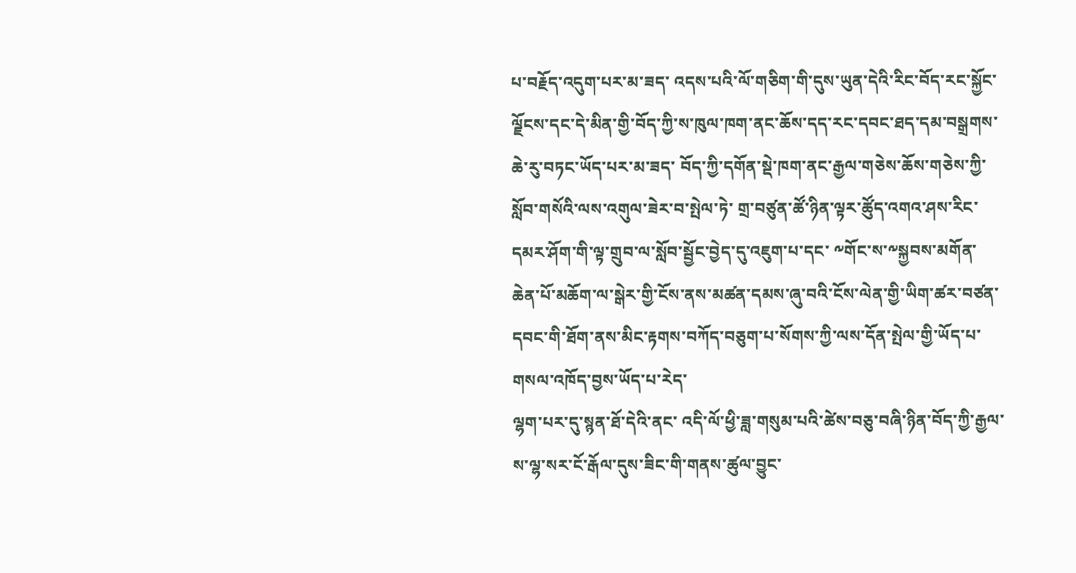པ་བརྗོད་འདུག་པར་མ་ཟད་ འདས་པའི་ལོ་གཅིག་གི་དུས་ཡུན་དེའི་རིང་བོད་རང་སྐྱོང་ལྗོངས་དང་དེ་མིན་གྱི་བོད་ཀྱི་ས་ཁུལ་ཁག་ནང་ཆོས་དད་རང་དབང་ཐད་དམ་བསྒྲགས་ཆེ་རུ་བཏང་ཡོད་པར་མ་ཟད་ བོད་ཀྱི་དགོན་སྡེ་ཁག་ནང་རྒྱལ་གཅེས་ཆོས་གཅེས་ཀྱི་སློབ་གསོའི་ལས་འགུལ་ཟེར་བ་སྤེལ་ཏེ་ གྲ་བཙུན་ཚོ་ཉིན་ལྟར་ཚོུད་འགའ་ཤས་རིང་དམར་ཤོག་གི་ལྟ་གྲུབ་ལ་སློབ་སྦྱོང་བྱེད་དུ་འཇུག་པ་དང་ ༸གོང་ས་༸སྐྱབས་མགོན་ཆེན་པོ་མཆོག་ལ་སྒེར་གྱི་ངོས་ནས་མཚན་དམས་ཞུ་བའི་ངོས་ལེན་གྱི་ཡིག་ཚར་བཙན་དབང་གི་ཐོག་ནས་མིང་རྟགས་བཀོད་བཅུག་པ་སོགས་ཀྱི་ལས་དོན་སྤེལ་གྱི་ཡོད་པ་གསལ་འཁོད་བྱས་ཡོད་པ་རེད་
ལྷག་པར་དུ་སྙན་ཐོ་དེའི་ནང་ འདི་ལོ་ཕྱི་ཟླ་གསུམ་པའི་ཚེས་བཅུ་བཞི་ཉིན་བོད་ཀྱི་རྒྱལ་ས་ལྷ་སར་ངོ་རྒོལ་དུས་ཟིང་གི་གནས་ཚུལ་བྱུང་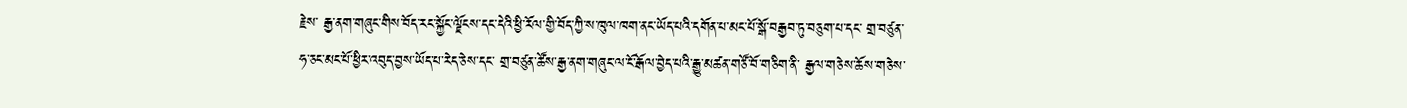རྗེས་ རྒྱ་ནག་གཞུང་གིས་བོད་རང་སྐྱོང་ལྗོངས་དང་དེའི་ཕྱི་རོལ་གྱི་བོད་ཀྱི་ས་ཁུལ་ཁག་ནང་ཡོད་པའི་དགོན་པ་མང་པོ་སྒོ་བརྒྱབ་ཏུ་བཅུག་པ་དང་ གྲ་བཙུན་ཧ་ཅང་མང་པོ་ཕྱིར་འབུད་བྱས་ཡོད་པ་རེད་ཅེས་དང་ གྲ་བཙུན་ཚོས་རྒྱ་ནག་གཞུང་ལ་ངོ་རྒོལ་བྱེད་པའི་རྒྱུ་མཚན་གཙོ་བོ་གཅིག་ནི་ རྒྱལ་གཅེས་ཆོས་གཅེས་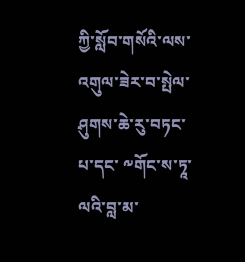ཀྱི་སློབ་གསོའི་ལས་འགུལ་ཟེར་བ་སྤེལ་ཤུགས་ཆེ་རུ་བཏང་པ་དང་ ༸གོང་ས་ཏཱ་ལའི་བླ་མ་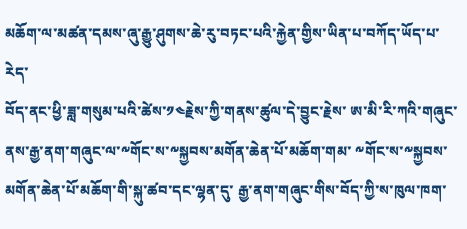མཆོག་ལ་མཚན་དམས་ཞུ་རྒྱུ་ཤུགས་ཆེ་རུ་བཏང་པའི་རྐྱེན་གྱིས་ཡིན་པ་བཀོད་ཡོད་པ་རེད་
བོད་ནང་ཕྱི་ཟླ་གསུམ་པའི་ཚེས་༡༤རྗེས་ཀྱི་གནས་ཚུལ་དེ་བྱུང་རྗེས་ ཨ་མི་རི་ཀའི་གཞུང་ནས་རྒྱ་ནག་གཞུང་ལ་༸གོང་ས་༸སྐྱབས་མགོན་ཆེན་པོ་མཆོག་གམ་ ༸གོང་ས་༸སྐྱབས་མགོན་ཆེན་པོ་མཆོག་གི་སྐུ་ཚབ་དང་ལྷན་དུ་ རྒྱ་ནག་གཞུང་གིས་བོད་ཀྱི་ས་ཁུལ་ཁག་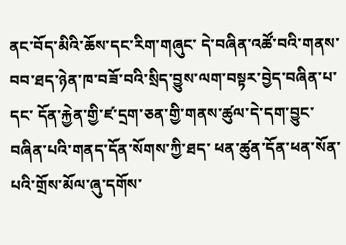ནང་བོད་མིའི་ཆོས་དང་རིག་གཞུང་ དེ་བཞིན་འཚོ་བའི་གནས་བབ་ཐད་ཉེན་ཁ་བཟོ་བའི་སྲིད་བྱུས་ལག་བསྟར་བྱེད་བཞིན་པ་དང་ དོན་རྐྱེན་གྱི་ཛ་དྲག་ཅན་གྱི་གནས་ཚུལ་དེ་དག་བྱུང་བཞིན་པའི་གནད་དོན་སོགས་ཀྱི་ཐད་ ཕན་ཚུན་དོན་ཕན་སོན་པའི་གྲོས་མོལ་ཞུ་དགོས་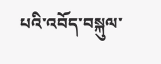པའི་འབོད་བསྐུལ་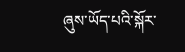ཞུས་ཡོད་པའི་སྐོར་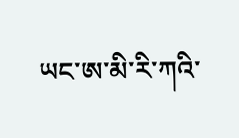ཡང་ཨ་མི་རི་ཀའི་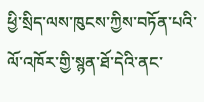ཕྱི་སྲིད་ལས་ཁུངས་ཀྱིས་བཏོན་པའི་ལོ་འཁོར་གྱི་སྙན་ཐོ་དེའི་ནང་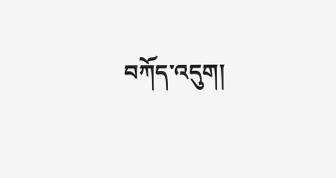བཀོད་འདུག།